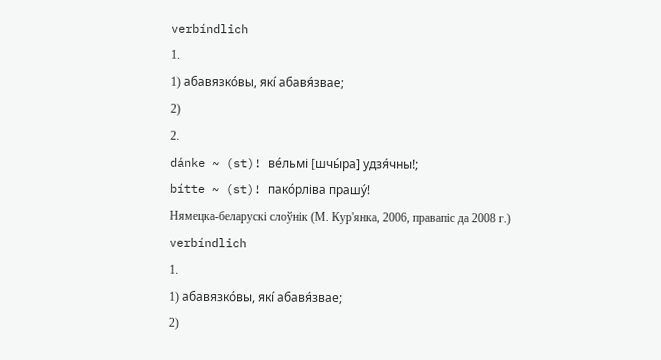verbíndlich
1.
1) абавязко́вы, які́ абавя́звае;
2)
2.
dánke ~ (st)! ве́льмі [шчы́ра] удзя́чны!;
bítte ~ (st)! пако́рліва прашу́!
Нямецка-беларускі слоўнік (М. Кур'янка, 2006, правапіс да 2008 г.)
verbíndlich
1.
1) абавязко́вы, які́ абавя́звае;
2)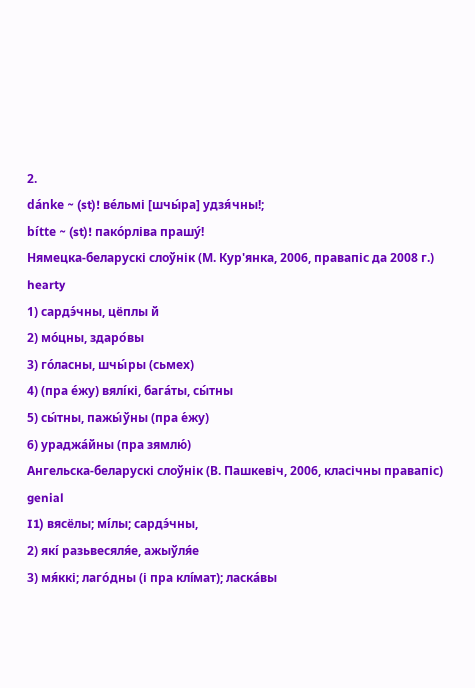2.
dánke ~ (st)! ве́льмі [шчы́ра] удзя́чны!;
bítte ~ (st)! пако́рліва прашу́!
Нямецка-беларускі слоўнік (М. Кур'янка, 2006, правапіс да 2008 г.)
hearty
1) сардэ́чны, цёплы й
2) мо́цны, здаро́вы
3) го́ласны, шчы́ры (сьмех)
4) (пра е́жу) вялі́кі, бага́ты, сы́тны
5) сы́тны, пажы́ўны (пра е́жу)
6) ураджа́йны (пра зямлю́)
Ангельска-беларускі слоўнік (В. Пашкевіч, 2006, класічны правапіс)
genial
I1) вясёлы; мі́лы; сардэ́чны,
2) які́ разьвесяля́е, ажыўля́е
3) мя́ккі; лаго́дны (і пра клі́мат); ласка́вы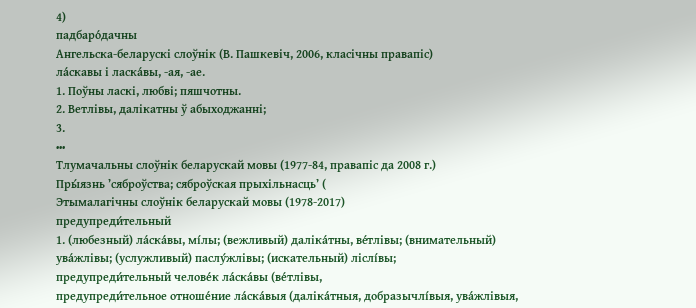4)
падбаро́дачны
Ангельска-беларускі слоўнік (В. Пашкевіч, 2006, класічны правапіс)
ла́скавы і ласка́вы, ‑ая, ‑ае.
1. Поўны ласкі, любві; пяшчотны.
2. Ветлівы, далікатны ў абыходжанні;
3.
•••
Тлумачальны слоўнік беларускай мовы (1977-84, правапіс да 2008 г.)
Пры́язнь ’сяброўства; сяброўская прыхільнасць’ (
Этымалагічны слоўнік беларускай мовы (1978-2017)
предупреди́тельный
1. (любезный) ла́ска́вы, мі́лы; (вежливый) даліка́тны, ве́тлівы; (внимательный) ува́жлівы; (услужливый) паслу́жлівы; (искательный) ліслі́вы;
предупреди́тельный челове́к ла́ска́вы (ве́тлівы,
предупреди́тельное отноше́ние ла́ска́выя (даліка́тныя, добразычлі́выя, ува́жлівыя,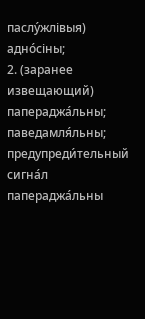паслу́жлівыя) адно́сіны;
2. (заранее извещающий) папераджа́льны; паведамля́льны;
предупреди́тельный сигна́л папераджа́льны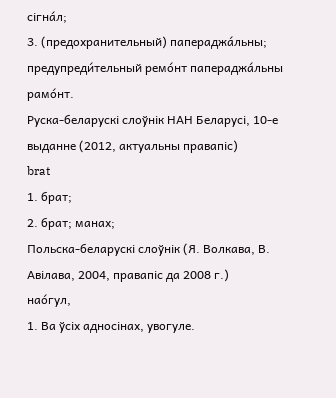сігна́л;
3. (предохранительный) папераджа́льны;
предупреди́тельный ремо́нт папераджа́льны рамо́нт.
Руска-беларускі слоўнік НАН Беларусі, 10-е выданне (2012, актуальны правапіс)
brat
1. брат;
2. брат; манах;
Польска-беларускі слоўнік (Я. Волкава, В. Авілава, 2004, правапіс да 2008 г.)
нао́гул,
1. Ва ўсіх адносінах, увогуле.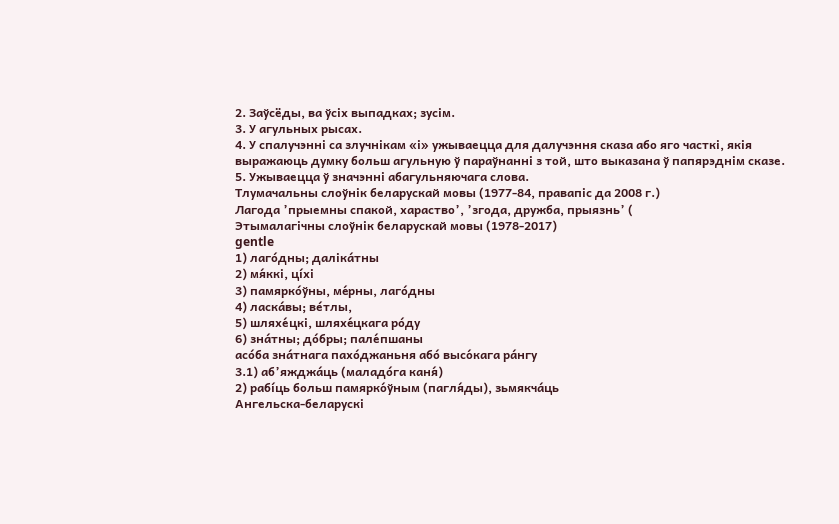2. Заўсёды, ва ўсіх выпадках; зусім.
3. У агульных рысах.
4. У спалучэнні са злучнікам «і» ужываецца для далучэння сказа або яго часткі, якія выражаюць думку больш агульную ў параўнанні з той, што выказана ў папярэднім сказе.
5. Ужываецца ў значэнні абагульняючага слова.
Тлумачальны слоўнік беларускай мовы (1977-84, правапіс да 2008 г.)
Лагода ’прыемны спакой, хараство’, ’згода, дружба, прыязнь’ (
Этымалагічны слоўнік беларускай мовы (1978-2017)
gentle
1) лаго́дны; даліка́тны
2) мя́ккі, ці́хі
3) памярко́ўны, ме́рны, лаго́дны
4) ласка́вы; ве́тлы,
5) шляхе́цкі, шляхе́цкага ро́ду
6) зна́тны; до́бры; пале́пшаны
асо́ба зна́тнага пахо́джаньня або́ высо́кага ра́нгу
3.1) аб’яжджа́ць (маладо́га каня́)
2) рабі́ць больш памярко́ўным (пагля́ды), зьмякча́ць
Ангельска-беларускі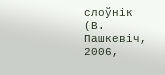слоўнік (В. Пашкевіч, 2006,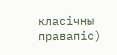класічны правапіс)